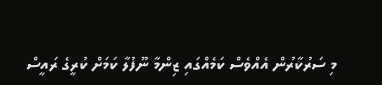މި ސަރުކާރުން އެއްވެސް ކަމެއްގައި ޒިންމާ ނޫފުލާ ކަމަށް ކުރީގެ ރައީސް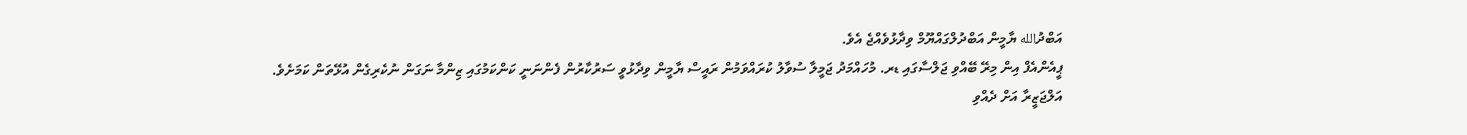އަބްދުالله ޔާމީން އަބްދުލްގައްޔޫމް ވިދާޅުވެއްޖެ އެވެ.
ޕީއެންއެފް އިން މިރޭ ބޭއްވި ޖަލްސާގައި ޑރ. މުހައްމަދު ޖަމީލާ ސުވާލު ކުރައްވަމުން ރައީސް ޔާމީން ވިދާޅުވީ ސަރުކާރުން ފެންނަނީ ކަންކަމުގައި ޒިންމާ ނަގަން ނުކެރިގެން އުޅޭތަން ކަމަށެވެ.
އަލްޖަޒީރާ އަށް ދެއްވި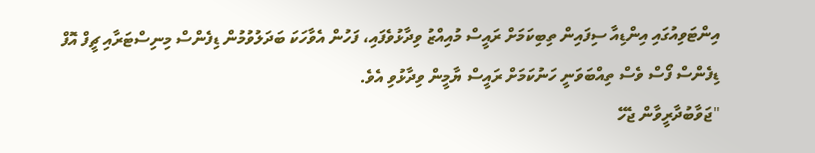އިންޓަވިއުގައި އިންޑިއާ ސިފައިން ތިބިކަމަށް ރައީސް މުއިއްޒު ވިދާޅުވެފައި، ފަހުން އެވާހަކަ ބަދަލުވުމުން ޑިފެންސް މިނިސްޓަރާއި ޗީފް އޮފް ޑިފެންސް ފޯސް ވެސް ތިއްބަވަނީ ހަނުކަމަށް ރައީސް ޔާމީން ވިދާޅުވި އެވެ.
"ޖަވާބުދާރީވާން ޖެހޭ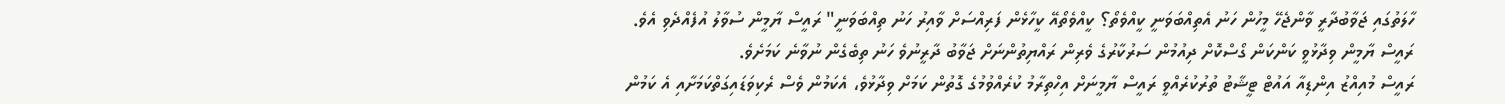ހާލަތުގައި ޖަވާބުދާރީ ވާންޖެހޭ މީހުން ހަނު އެތިއްބަވަނީ ކީއްވެތޯ؟ ކީއްވެތޯއޭ ކީހާޅެން ފަރިއްސަށް ވާއިރު ހަނު ތިއްބަވަނީ" ރައީސް ޔާމީން ސުވާލު އުފެއްދެވި އެވެ.
ރައީސް ޔާމީން ވިދާޅުވީ ކަންކަން ގޯސްކޮށް ދިއުމުން ސަރުކާރުގެ ވެރިން ރައްޔިތުންނަށް ޖަވާބު ދާރީނުވެ ހަނު ތިބެގެން ނުވާނެ ކަމަށެވެ.
ރައީސް މުއިއްޒު އިންޑިއާ އައުޓް ޓީޝާޓު ތުރުކުރެއްވީ ރައީސް ޔާމީނަށް އިހްތިރާމު ކުރެއްވުމުގެ ގޮތުން ކަމަށް ވިދާޅުވެ، އެކަމުން ވެސް ރެކިވަޑައިގަތްކަމަށާއި އެ ކަމުން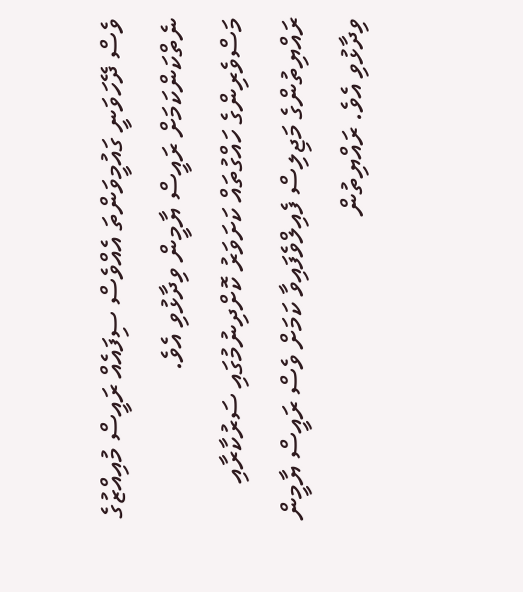ވެސް ދޭހަވަނީ ގައުމީވަންތަ އެއްވެސް ސިފައެއް ރައީސް މުއިއްޒުގެ ނެތްކަންކަމަށް ރައީސް ޔާމީން ވިދާޅުވި އެވެ.
މަސްވެރިންގެ ހައްގުތައް ކަށަވަރު ކޮށްދިނުމުގައި ސަރުކާރާއި ރައްޔިތުންގެ މަޖިލިސް ފެއިލްވެފައިވާ ކަމަށް ވެސް ރައީސް ޔާމީން ވިދާޅުވި އެވެ. ރައްޔިތުން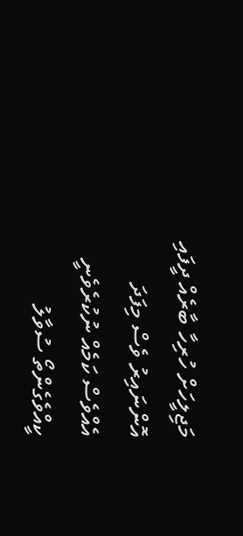މަޖިލީހަށް ހުރިހާ ބާރެއް ދީފައި އޮންނައިރު ވެސް މިފަދަ އެއްވެސް ކަމެއް ނުކުރެވެނީ ކީއްވެގެންތޯ ސުވާލު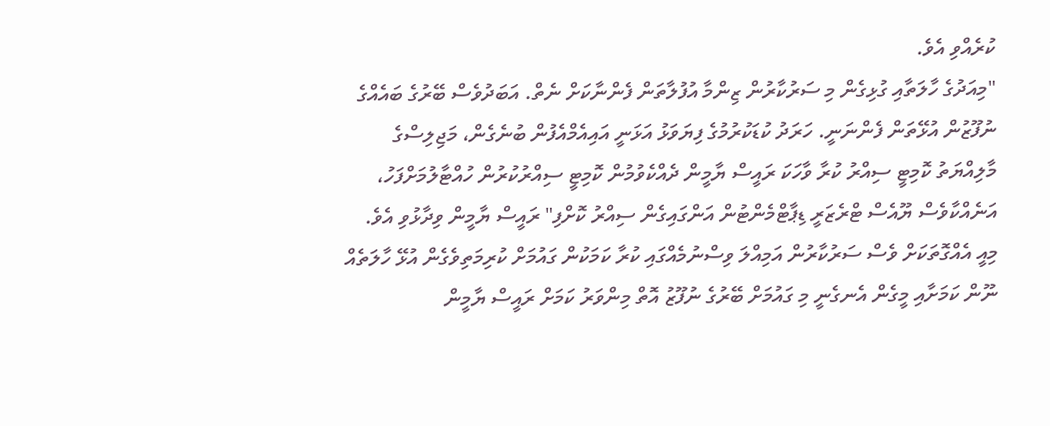ކުރެއްވި އެވެ.
"މިއަދުގެ ހާލަތާއި ގުޅިގެން މި ސަރުކާރުން ޒިންމާ އުފުލާތަން ފެންނާކަށް ނެތް. އަބަދުވެސް ބޭރުގެ ބައެއްގެ ނުފޫޒުން އުޅޭތަން ފެންނަނީ. ހަރަދު ކުޑަކުރުމުގެ ފިޔަވަޅު އަޅަނީ އައިއެމްއެފުން ބުނެގެން، މަޖިލިސްގެ މާލިއްޔަތު ކޮމިޓީ ސިއްރު ކުރާ ވާހަކަ ރައީސް ޔާމީން ދެއްކެވުމުން ކޮމިޓީ ސިއްރުކުރުން ހުއްޓާލުމަށްފަހު، އަނެއްކާވެސް ޔޫއެސް ޓްރެޒަރީ ޑިޕާޓްމެންޓުން އަންގައިގެން ސިއްރު ކޮށްފި" ރައީސް ޔާމީން ވިދާޅުވި އެވެ.
މިއީ އެއްގޮތަކަށް ވެސް ސަރުކާރުން އަމިއްލަ ވިސްނުމެއްގައި ކުރާ ކަމަކުން ގައުމަށް ކުރިމަތިވެގެން އުޅޭ ހާލަތެއް ނޫން ކަމަށާއި މީގެން އެނގެނީ މި ގައުމަށް ބޭރުގެ ނުފޫޒު އޮތް މިންވަރު ކަމަށް ރައީސް ޔާމީން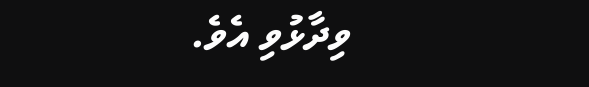ވިދާޅުވި އެވެ.